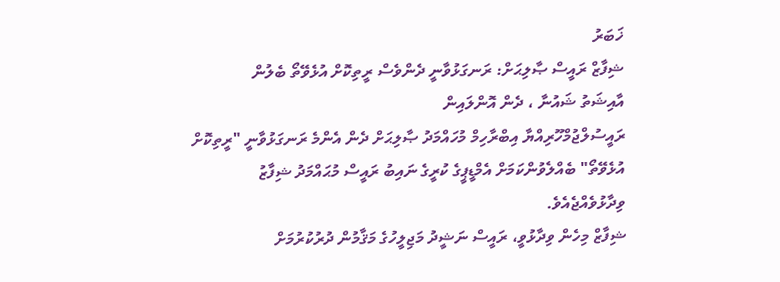ޚަބަރު
ޝިފާޒް ރައީސް ޞާލިޙަށް: ރަނގަޅުވާނީ ދެންވެސް ރީތިކޮށް އުޅެވޭތޯ ބެލުން
އާއިޝަތު ޝައުނާ ، ދެން އޮންލައިން
ރައީސުލްޖުމްހޫރިއްޔާ އިބްރާހިމް މުހައްމަދު ޞާލިޙަށް ދެން އެންމެ ރަނގަޅުވާނީ "ރީތިކޮށް އުޅެވޭތޯ" ބެއްލެވުންކަމަށް އެމްޑީޕީގެ ކުރީގެ ނައިބު ރައީސް މުޙައްމަދު ޝިފާޒު ވިދާޅުވެއްޖެއެވެ.
ޝިފާޒް މިހެން ވިދާޅުވީ، ރައީސް ނަޝީދު މަޖިލީހުގެ މަޤާމުން ދުރުކުރުމަށް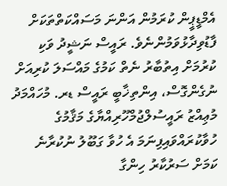އެމްޑީޕީން ކުރަމުން އަންނަ މަސައްކަތްތަކަށް ފާޑުވިދާޅުވަމުންނެވެ. ރައީސް ނަޝީދު ވަކި ކުރުމަށް އިތުބާރު ނެތް ކަމުގެ މައްސަލަ ކުރިއަށް ނުގެންގޮސް، އިންތިޚާބީ ރައީސް ޑރ. މުހައްމަދު މުޢިއްޒު ރައީސުލްޖުމްހޫރިއްޔާގެ މަޤާމުގެ ހުވާކުރައްވައިފިނަމަ އެ ހުވާ ގަބޫލު ނުކުރާނެ ކަމަށް ސަރުކާރު ހިންގާ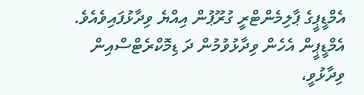އެމްޑީޕީގެ ޕާލިމެންޓްރީ ގުރޫޕުން އިއްޔެ ވިދާޅުފައިވެއެވެ.
އެމްޑީޕީން އެހެން ވިދާޅުވުމުން ދަ ޑިމޮކްރެޓްސްއިން ވިދާޅުވީ،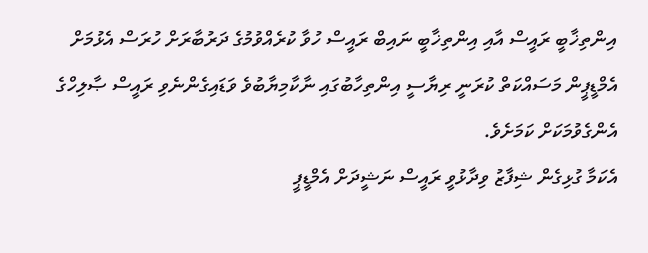އިންތިޚާބީ ރައީސް އާއި އިންތިޚާބީ ނައިބް ރައީސް ހުވާ ކުރެއްވުމުގެ ދަރުބާރަށް ހުރަސް އެޅުމަށް އެމްޑީޕީން މަސައްކަތް ކުރަނީ ރިޔާސީ އިންތިހާބުގައި ނާކާމިޔާބުވެ ވަޑައިގެންނެވި ރައީސް ޞާލިހްގެ އެންގެވުމަކަށް ކަމަށެވެ.
އެކަމާ ގުޅިގެން ޝިފާޒު ވިދާޅުވީ ރައީސް ނަޝީދަށް އެމްޑީޕީ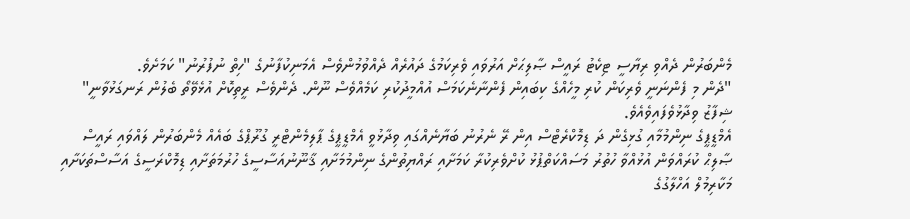މެންބަރުން ދެއްވި ރިޔާސީ ޓިކެޓު ރައީސް ޞާލިޙަށް އަރުވައި ވެރިކަމުގެ ދައުރެއް ދެއްވުމުންވެސް އެމަނިކުފާނުގެ "ހިތް ނުފުރުނު" ކަމަށެވެ.
"ދެން މި ފެންނަނީ ވެރިކަން ކުރި މީހެއްގެ ކިބައިން ފެންނާނެކަމަސް އުއްމީދުކުރި ކަމެއްވެސް ނޫން. ދެންވެސް ރީތިކޮށް އުޅެވޭތޯ ބެލުން ރަނގަޅުވާނީ" ޝިފާޒު ވިދާޅުވެފައިވެއެވެ.
އެމްޑީޕީގެ ނިންމުމާއި ގުޅިގެން ދަ ޑިމޮކްރެޓްސް އިން ރޭ ނެރުނު ބަޔާނެއްގައި ވިދާޅުވީ އެމްޑީޕީގެ ޕާލިމެންޓްރީ ގުރޫޕްގެ ބައެއް މެންބަރުން ލައްވައި ރައީސް ޞާލިޙް ކުރައްވަން އުޅުއްވާ ހުތުރު މަސައްކަތްޕުޅު ކުށްވެރިކުރާ ކަމަށާއި ރައްޔިތުންގެ ނިންމުމަށާއި ޤާނޫނުއަސާސީގެ ހުރުމަތަށާއި ޑިމޮކްރަސީގެ އަސާސްތަކަށާއި މަކާރިމުލް އަހްލާގުގެ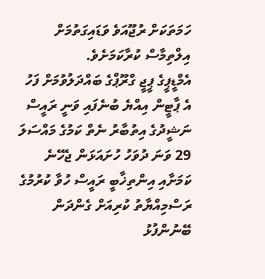ހަމަތަކަށް ރުޖޫއަވެ ވަޑައިގަތުމަށް އިލްތިމާސް ކުރާކަމަށެވެ.
އެމްޑީޕީގެ ޕީޖީ ގްރޫޕްގެ ބައްދަލުވުމަށް ފަހު އެ ޕާޓީން އިއްޔެ ބުނެފައި ވަނީ ރައީސް ނަޝީދުގެ އިތުބާރު ނެތް ކަމުގެ މައްސަލަ 29 ވަނަ ދުވަހު ހުށައަޅަން ޖެހޭނެ ކަމަށާއި އިންތިޚާބީ ރައީސް ހުވާ ކުރުމުގެ  ރަސްމިއްޔާތު ކުރިއަށް ގެންދަން ބޭނުންފުޅު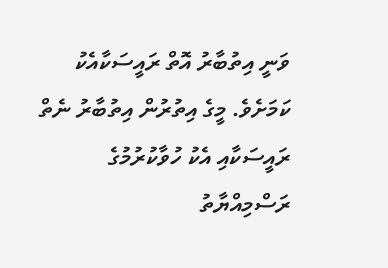ވަނީ އިތުބާރު އޮތް ރައީސަކާއެކު ކަމަށެވެ. މީގެ އިތުރުން އިތުބާރު ނެތް ރައީސަކާއި އެކު ހުވާކުރުމުގެ ރަސްމިއްޔާތު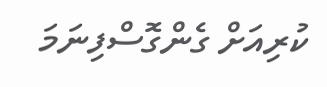ކުރިއަށް ގެންގޮސްފިނަމަ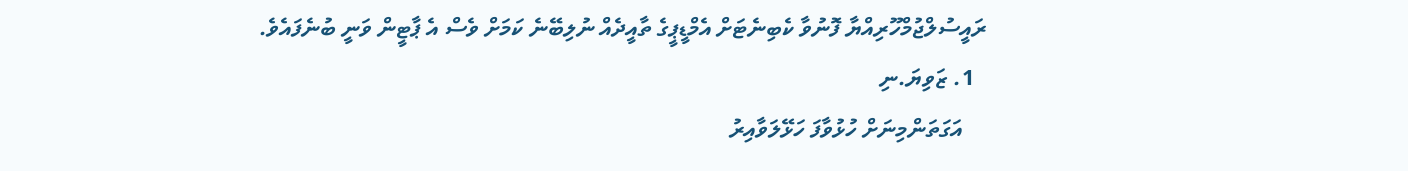ރައީސުލްޖުމްހޫރިއްޔާ ފޮނުވާ ކެބިނެޓަށް އެމްޑީޕީގެ ތާއީދެއް ނުލިބޭނެ ކަމަށް ވެސް އެ ޕާޓީން ވަނީ ބުނެފައެވެ.
  1. ޒަވިޔަ.ނި
    އަގަތަންމިނަށް ހުޅުވާފަ ހަޅޭލަވާއިރު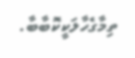ތިމާގެހާލަކީކޮބާބާ.